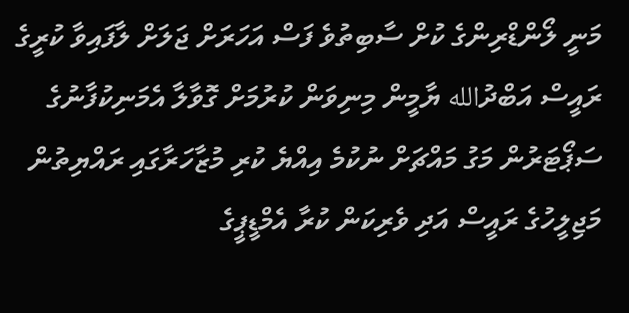މަނީ ލޯންޑްރިންގެ ކުށް ސާބިތުވެ ފަސް އަހަރަށް ޖަލަށް ލާފައިވާ ކުރީގެ ރައީސް އަބްދުالله ޔާމީން މިނިވަން ކުރުމަށް ގޮވާލާ އެމަނިކުފާނުގެ ސަޕޯޓަރުން މަގު މައްޗަށް ނުކުމެ އިއްޔެ ކުރި މުޒާހަރާގައި ރައްޔިތުން މަޖިލީހުގެ ރައީސް އަދި ވެރިކަން ކުރާ އެމްޑީޕީގެ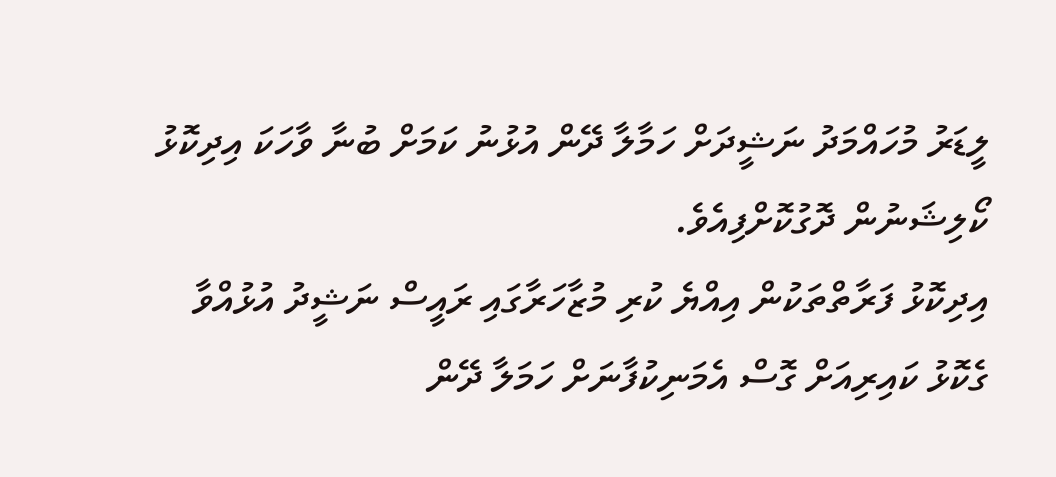ލީޑަރު މުހައްމަދު ނަޝީދަށް ހަމާލާ ދޭން އުޅުނު ކަމަށް ބުނާ ވާހަކަ އިދިކޮޅު ކޯލިޝަނުން ދޮގުކޮށްފިއެވެ.
އިދިކޮޅު ފަރާތްތަކުން އިއްޔެ ކުރި މުޒާހަރާގައި ރައީސް ނަޝީދު އުޅުއްވާ ގެކޮޅު ކައިރިއަށް ގޮސް އެމަނިކުފާނަށް ހަމަލާ ދޭން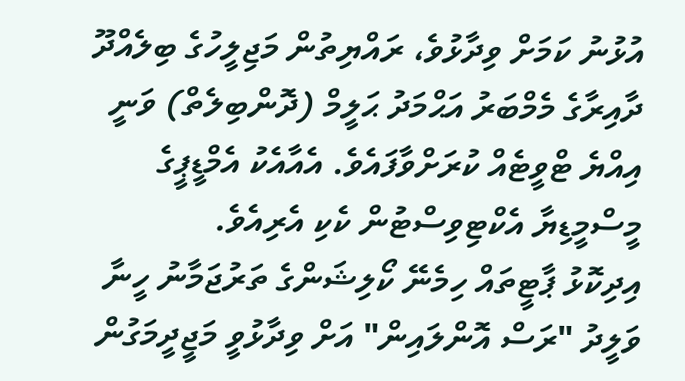އުޅުނު ކަމަށް ވިދާޅުވެ، ރައްޔިތުން މަޖިލީހުގެ ބިލެއްދޫ ދާއިރާގެ މެމްބަރު އަޙްމަދު ޙަލީމް (ދޮންބިލެތް) ވަނީ އިއްޔެ ޓްވީޓެއް ކުރަށްވާފައެވެ. އެއާއެކު އެމްޑީޕީގެ މީސްމީޑިޔާ އެކްޓިވިސްޓުން ކެކި އެރިއެވެ.
އިދިކޮޅު ޕާޓީތައް ހިމެނޭ ކޯލިޝަންގެ ތަރުޖަމާނު ހީނާ ވަލީދު "ރަސް އޮންލައިން" އަށް ވިދާޅުވީ މަޖީދީމަގުން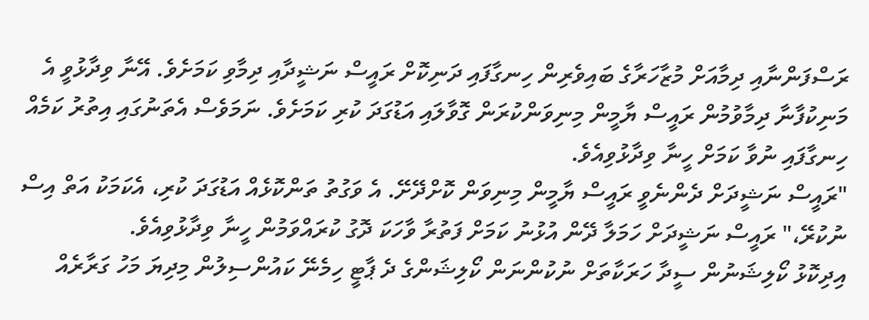ރަސްފަންނާއި ދިމާއަށް މުޒާހަރާގެ ބައިވެރިން ހިނގާފައި ދަނިކޮށް ރައީސް ނަޝީދާއި ދިމާވި ކަމަށެވެ. އޭނާ ވިދާޅުވީ އެ މަނިކުފާނާ ދިމާވުމުން ރައީސް ޔާމީން މިނިވަންކުރަން ގޮވާލައި އަޑުގަދަ ކުރި ކަމަށެވެ. ނަމަވެސް އެތަނުގައި އިތުރު ކަމެއް ހިނގާފައި ނުވާ ކަމަށް ހީނާ ވިދާޅުވިއެވެ.
"ރައީސް ނަޝީދަށް ދެންނެވީ ރައީސް ޔާމީން މިނިވަން ކޮށްދޭށޭ. އެ ވަގުތު ތަންކޮޅެއް އަޑުގަދަ ކުރި، އެކަމަކު އަތް އިސް ނުކުރޭ،" ރައީސް ނަޝީދަށް ހަމަލާ ދޭން އުޅުނު ކަމަށް ފަތުރާ ވާހަކަ ދޮގު ކުރައްވަމުން ހީނާ ވިދާޅުވިއެވެ.
އިދިކޮޅު ކޯލިޝަނުން ސީދާ ހަރަކާތަށް ނުކުންނަން ކޯލިޝަންގެ ދެ ޕާޓީ ހިމެނޭ ކައުންސިލުން މިދިޔަ މަހު ގަރާރެއް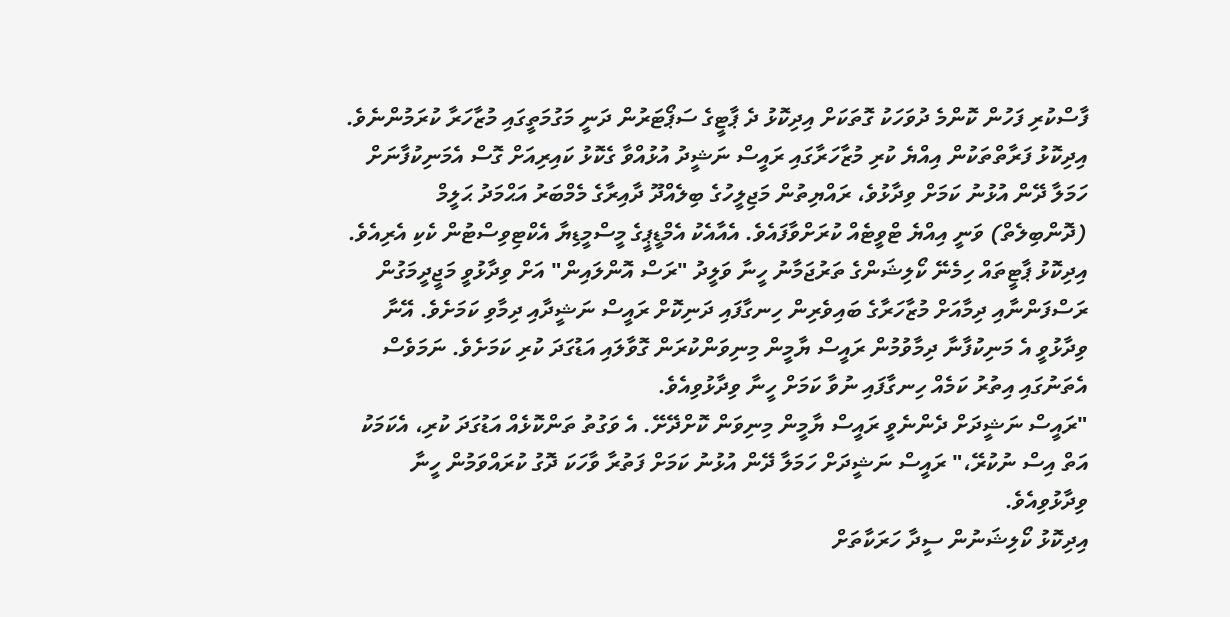ފާސްކުރި ފަހުން ކޮންމެ ދުވަހަކު ގޮތަކަށް އިދިކޮޅު ދެ ޕާޓީގެ ސަޕޯޓަރުން ދަނީ މަގުމަތީގައި މުޒާހަރާ ކުރަމުންނެވެ.
އިދިކޮޅު ފަރާތްތަކުން އިއްޔެ ކުރި މުޒާހަރާގައި ރައީސް ނަޝީދު އުޅުއްވާ ގެކޮޅު ކައިރިއަށް ގޮސް އެމަނިކުފާނަށް ހަމަލާ ދޭން އުޅުނު ކަމަށް ވިދާޅުވެ، ރައްޔިތުން މަޖިލީހުގެ ބިލެއްދޫ ދާއިރާގެ މެމްބަރު އަޙްމަދު ޙަލީމް (ދޮންބިލެތް) ވަނީ އިއްޔެ ޓްވީޓެއް ކުރަށްވާފައެވެ. އެއާއެކު އެމްޑީޕީގެ މީސްމީޑިޔާ އެކްޓިވިސްޓުން ކެކި އެރިއެވެ.
އިދިކޮޅު ޕާޓީތައް ހިމެނޭ ކޯލިޝަންގެ ތަރުޖަމާނު ހީނާ ވަލީދު "ރަސް އޮންލައިން" އަށް ވިދާޅުވީ މަޖީދީމަގުން ރަސްފަންނާއި ދިމާއަށް މުޒާހަރާގެ ބައިވެރިން ހިނގާފައި ދަނިކޮށް ރައީސް ނަޝީދާއި ދިމާވި ކަމަށެވެ. އޭނާ ވިދާޅުވީ އެ މަނިކުފާނާ ދިމާވުމުން ރައީސް ޔާމީން މިނިވަންކުރަން ގޮވާލައި އަޑުގަދަ ކުރި ކަމަށެވެ. ނަމަވެސް އެތަނުގައި އިތުރު ކަމެއް ހިނގާފައި ނުވާ ކަމަށް ހީނާ ވިދާޅުވިއެވެ.
"ރައީސް ނަޝީދަށް ދެންނެވީ ރައީސް ޔާމީން މިނިވަން ކޮށްދޭށޭ. އެ ވަގުތު ތަންކޮޅެއް އަޑުގަދަ ކުރި، އެކަމަކު އަތް އިސް ނުކުރޭ،" ރައީސް ނަޝީދަށް ހަމަލާ ދޭން އުޅުނު ކަމަށް ފަތުރާ ވާހަކަ ދޮގު ކުރައްވަމުން ހީނާ ވިދާޅުވިއެވެ.
އިދިކޮޅު ކޯލިޝަނުން ސީދާ ހަރަކާތަށް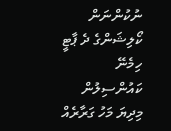ނުކުންނަން ކޯލިޝަންގެ ދެ ޕާޓީ ހިމެނޭ ކައުންސިލުން މިދިޔަ މަހު ގަރާރެއް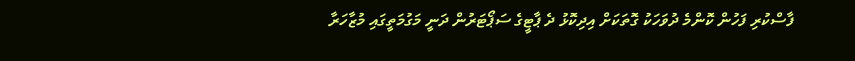ފާސްކުރި ފަހުން ކޮންމެ ދުވަހަކު ގޮތަކަށް އިދިކޮޅު ދެ ޕާޓީގެ ސަޕޯޓަރުން ދަނީ މަގުމަތީގައި މުޒާހަރާ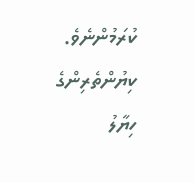ކުރަމުންނެވެ.
ކިޔުންތެރިންގެ ހިޔާލު